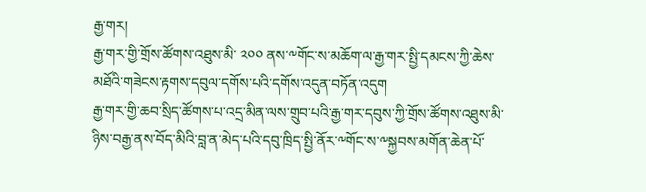རྒྱ་གར།
རྒྱ་གར་གྱི་གྲོས་ཚོགས་འཐུས་མི་ ༢༠༠ ནས་༸གོང་ས་མཆོག་ལ་རྒྱ་གར་སྤྱི་དམངས་ཀྱི་ཆེས་མཐོའི་གཟེངས་རྟགས་དབུལ་དགོས་པའི་དགོས་འདུན་བཏོན་འདུག
རྒྱ་གར་གྱི་ཆབ་སྲིད་ཚོགས་པ་འདྲ་མིན་ལས་གྲུབ་པའི་རྒྱ་གར་དབུས་ཀྱི་གྲོས་ཚོགས་འཐུས་མི་ཉིས་བརྒྱ་ནས་བོད་མིའི་བླ་ན་མེད་པའི་དབུ་ཁྲིད་སྤྱི་ནོར་༸གོང་ས་༸སྐྱབས་མགོན་ཆེན་པོ་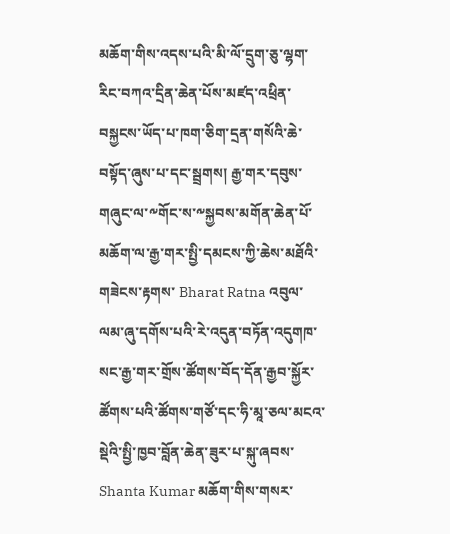མཆོག་གིས་འདས་པའི་མི་ལོ་དྲུག་ཅུ་ལྷག་རིང་བཀའ་དྲིན་ཆེན་པོས་མཛད་འཕྲིན་བསྐྱངས་ཡོད་པ་ཁག་ཅིག་དྲན་གསོའི་ཆེ་བསྟོད་ཞུས་པ་དང་སྦྲགས། རྒྱ་གར་དབུས་གཞུང་ལ་༸གོང་ས་༸སྐྱབས་མགོན་ཆེན་པོ་མཆོག་ལ་རྒྱ་གར་སྤྱི་དམངས་ཀྱི་ཆེས་མཐོའི་གཟེངས་རྟགས་ Bharat Ratna འབུལ་ལམ་ཞུ་དགོས་པའི་རེ་འདུན་བཏོན་འདུགཁ་སང་རྒྱ་གར་གྲོས་ཚོགས་བོད་དོན་རྒྱབ་སྐྱོར་ཚོགས་པའི་ཚོགས་གཙོ་དང་ཧི་མཱ་ཅལ་མངའ་སྡེའི་སྤྱི་ཁྱབ་བློན་ཆེན་ཟུར་པ་སྐུ་ཞབས་ Shanta Kumar མཆོག་གིས་གསར་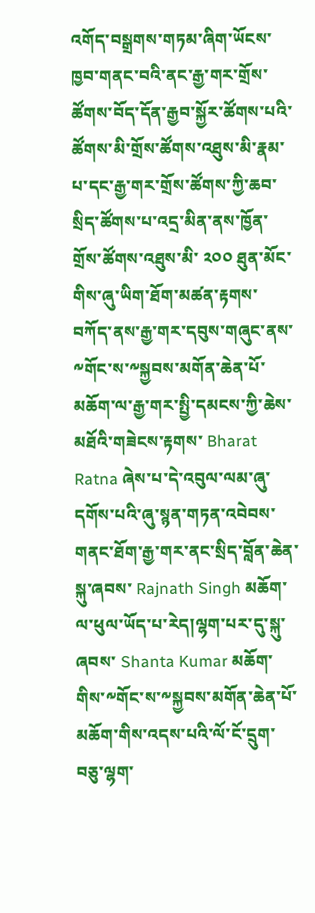འགོད་བསྒྲགས་གཏམ་ཞིག་ཡོངས་ཁྱབ་གནང་བའི་ནང་རྒྱ་གར་གྲོས་ཚོགས་བོད་དོན་རྒྱབ་སྐྱོར་ཚོགས་པའི་ཚོགས་མི་གྲོས་ཚོགས་འཐུས་མི་རྣམ་པ་དང་རྒྱ་གར་གྲོས་ཚོགས་ཀྱི་ཆབ་སྲིད་ཚོགས་པ་འདྲ་མིན་ནས་ཁྱོན་གྲོས་ཚོགས་འཐུས་མི་ ༢༠༠ ཐུན་མོང་གིས་ཞུ་ཡིག་ཐོག་མཚན་རྟགས་བཀོད་ནས་རྒྱ་གར་དབུས་གཞུང་ནས་༸གོང་ས་༸སྐྱབས་མགོན་ཆེན་པོ་མཆོག་ལ་རྒྱ་གར་སྤྱི་དམངས་ཀྱི་ཆེས་མཐོའི་གཟེངས་རྟགས་ Bharat Ratna ཞེས་པ་དེ་འབུལ་ལམ་ཞུ་དགོས་པའི་ཞུ་སྙན་གཏན་འབེབས་གནང་ཐོག་རྒྱ་གར་ནང་སྲིད་བློན་ཆེན་སྐུ་ཞབས་ Rajnath Singh མཆོག་ལ་ཕུལ་ཡོད་པ་རེད།ལྷག་པར་དུ་སྐུ་ཞབས་ Shanta Kumar མཆོག་གིས་༸གོང་ས་༸སྐྱབས་མགོན་ཆེན་པོ་མཆོག་གིས་འདས་པའི་ལོ་ངོ་དྲུག་བཅུ་ལྷག་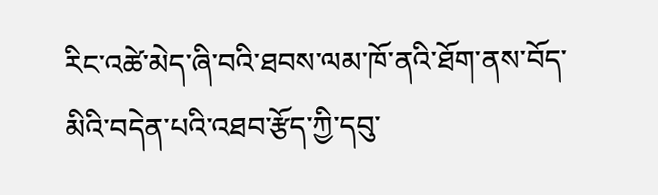རིང་འཚེ་མེད་ཞི་བའི་ཐབས་ལམ་ཁོ་ནའི་ཐོག་ནས་བོད་མིའི་བདེན་པའི་འཐབ་རྩོད་ཀྱི་དབུ་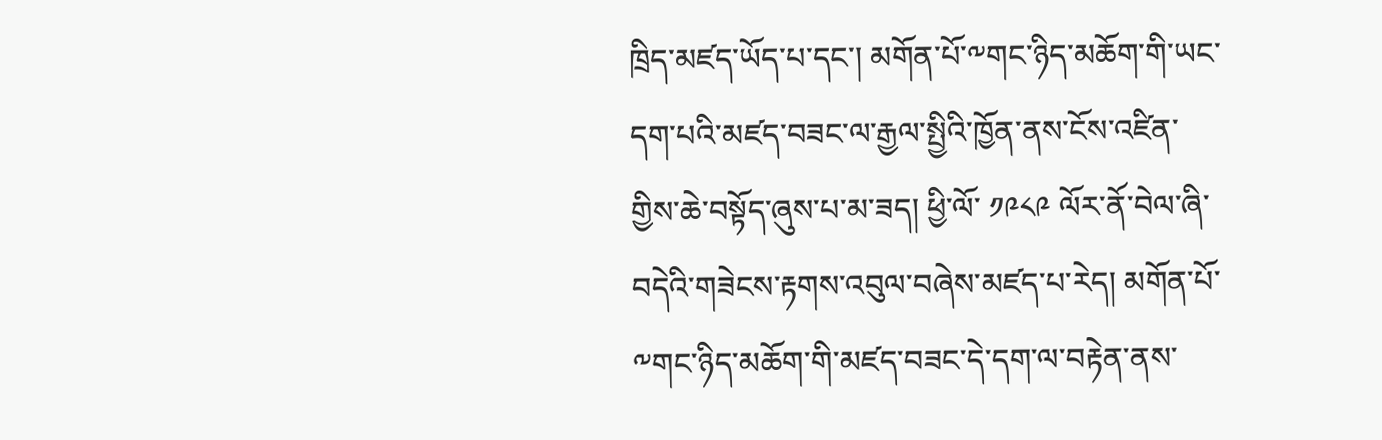ཁྲིད་མཛད་ཡོད་པ་དང་། མགོན་པོ་༸གང་ཉིད་མཆོག་གི་ཡང་དག་པའི་མཛད་བཟང་ལ་རྒྱལ་སྤྱིའི་ཁྱོན་ནས་ངོས་འཛིན་གྱིས་ཆེ་བསྟོད་ཞུས་པ་མ་ཟད། ཕྱི་ལོ་ ༡༩༨༩ ལོར་ནོ་བེལ་ཞི་བདེའི་གཟེངས་རྟགས་འབུལ་བཞེས་མཛད་པ་རེད། མགོན་པོ་༸གང་ཉིད་མཆོག་གི་མཛད་བཟང་དེ་དག་ལ་བརྟེན་ནས་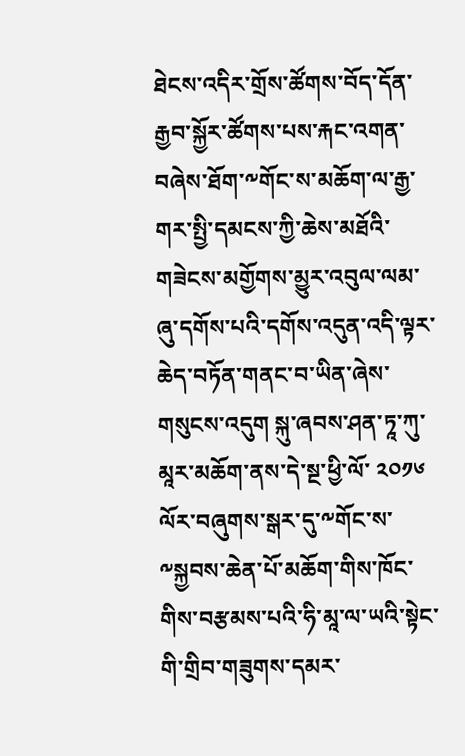ཐེངས་འདིར་གྲོས་ཚོགས་བོད་དོན་རྒྱབ་སྐྱོར་ཚོགས་པས་རྐང་འགན་བཞེས་ཐོག་༸གོང་ས་མཆོག་ལ་རྒྱ་གར་སྤྱི་དམངས་ཀྱི་ཆེས་མཐོའི་གཟེངས་མགྱོགས་མྱུར་འབུལ་ལམ་ཞུ་དགོས་པའི་དགོས་འདུན་འདི་ལྟར་ཆེད་བཏོན་གནང་བ་ཡིན་ཞེས་གསུངས་འདུག སྐུ་ཞབས་ཤན་ཏཱ་ཀུ་མཱར་མཆོག་ནས་དེ་སྔ་ཕྱི་ལོ་ ༢༠༡༦ ལོར་བཞུགས་སྒར་དུ་༸གོང་ས་༸སྐྱབས་ཆེན་པོ་མཆོག་གིས་ཁོང་གིས་བརྩམས་པའི་ཧི་མཱ་ལ་ཡའི་སྟེང་གི་གྲིབ་གཟུགས་དམར་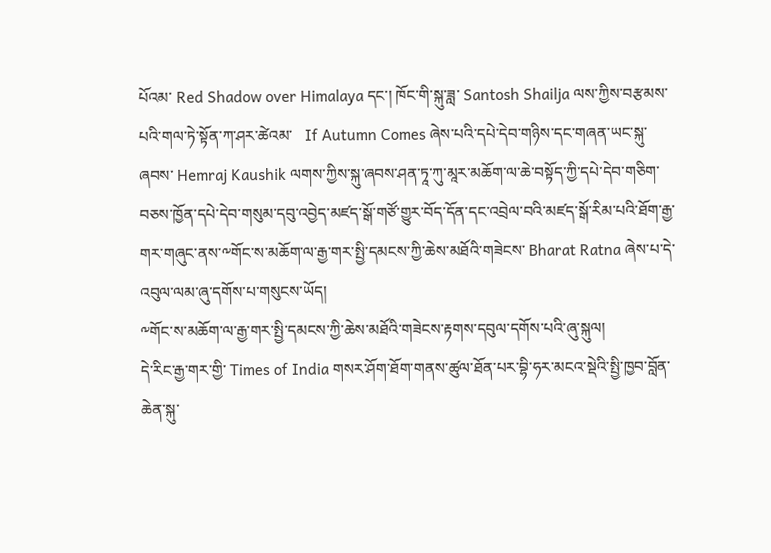པོའམ་ Red Shadow over Himalaya དང་། ཁོང་གི་སྐུ་ཟླ་ Santosh Shailja ལས་ཀྱིས་བརྩམས་པའི་གལ་ཏེ་སྟོན་ཀ་ཤར་ཚེའམ་   If Autumn Comes ཞེས་པའི་དཔེ་དེབ་གཉིས་དང་གཞན་ཡང་སྐུ་ཞབས་ Hemraj Kaushik ལགས་ཀྱིས་སྐུ་ཞབས་ཤན་ཏཱ་ཀུ་མཱར་མཆོག་ལ་ཆེ་བསྟོད་ཀྱི་དཔེ་དེབ་གཅིག་བཅས་ཁྱོན་དཔེ་དེབ་གསུམ་དབུ་འབྱེད་མཛད་སྒོ་གཙོ་གྱུར་བོད་དོན་དང་འབྲེལ་བའི་མཛད་སྒོ་རིམ་པའི་ཐོག་རྒྱ་གར་གཞུང་ནས་༸གོང་ས་མཆོག་ལ་རྒྱ་གར་སྤྱི་དམངས་ཀྱི་ཆེས་མཐོའི་གཟེངས་ Bharat Ratna ཞེས་པ་དེ་འབུལ་ལམ་ཞུ་དགོས་པ་གསུངས་ཡོད།
༸གོང་ས་མཆོག་ལ་རྒྱ་གར་སྤྱི་དམངས་ཀྱི་ཆེས་མཐོའི་གཟེངས་རྟགས་དབུལ་དགོས་པའི་ཞུ་སྐུལ།
དེ་རིང་རྒྱ་གར་གྱི་ Times of India གསར་ཤོག་ཐོག་གནས་ཚུལ་ཐོན་པར་བྷི་ཧར་མངའ་སྡེའི་སྤྱི་ཁྱབ་བློན་ཆེན་སྐུ་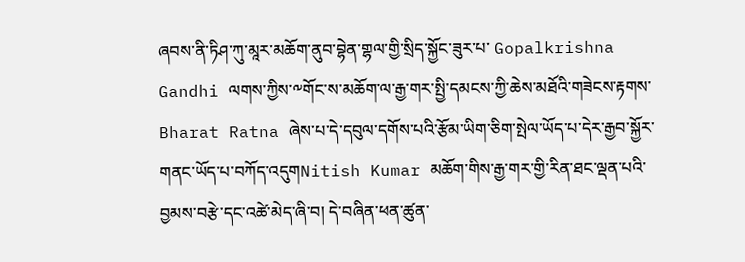ཞབས་ནི་ཏིཤ་ཀུ་མཱར་མཆོག་ནུབ་བྷེན་གྷལ་གྱི་སྲིད་སྐྱོང་ཟུར་པ་ Gopalkrishna Gandhi ལགས་ཀྱིས་༸གོང་ས་མཆོག་ལ་རྒྱ་གར་སྤྱི་དམངས་ཀྱི་ཆེས་མཐོའི་གཟེངས་རྟགས་ Bharat Ratna ཞེས་པ་དེ་དབུལ་དགོས་པའི་རྩོམ་ཡིག་ཅིག་སྤེལ་ཡོད་པ་དེར་རྒྱབ་སྐྱོར་གནང་ཡོད་པ་བཀོད་འདུགNitish Kumar མཆོག་གིས་རྒྱ་གར་གྱི་རིན་ཐང་ལྡན་པའི་བྱམས་བརྩེ་དང་འཚེ་མེད་ཞི་བ། དེ་བཞིན་ཕན་ཚུན་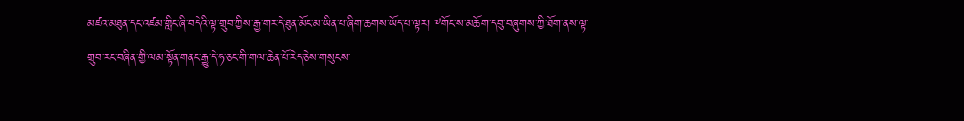མཛའ་མཐུན་དང་འཛམ་གླིང་ཞི་བདེའི་ལྟ་གྲུབ་ཀྱིས་རྒྱ་གར་དེ་ཐུན་མོང་མ་ཡིན་པ་ཞིག་ཆགས་ཡོད་པ་ལྟར། ༸གོང་ས་མཆོག་དབུ་བཞུགས་ཀྱི་ཐོག་ནས་ལྟ་གྲུབ་རང་བཞིན་གྱི་ལམ་སྟོན་གནང་རྒྱུ་དེ་ཧ་ཅང་གི་གལ་ཆེན་པོ་རེད་ཅེས་གསུངས་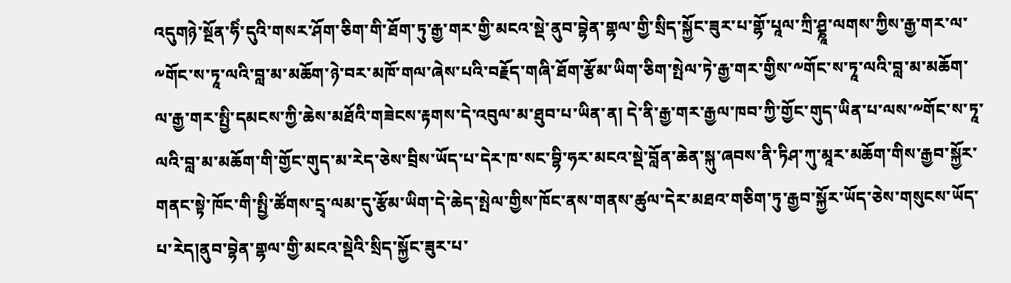འདུགཉེ་སྔོན་ཧིཾ་དུའི་གསར་ཤོག་ཅིག་གི་ཐོག་ཏུ་རྒྱ་གར་གྱི་མངའ་སྡེ་ནུབ་བྷེན་གྷལ་གྱི་སྲིད་སྐྱོང་ཟུར་པ་གྷོ་པཱལ་ཀྲི་ཤྞཱ་ལགས་ཀྱིས་རྒྱ་གར་ལ་༸གོང་ས་ཏཱ་ལའི་བླ་མ་མཆོག་ཉེ་བར་མཁོ་གལ་ཞེས་པའི་བརྗོད་གཞི་ཐོག་རྩོམ་ཡིག་ཅིག་སྤེལ་ཏེ་རྒྱ་གར་གྱིས་༸གོང་ས་ཏཱ་ལའི་བླ་མ་མཆོག་ལ་རྒྱ་གར་སྤྱི་དམངས་ཀྱི་ཆེས་མཐོའི་གཟེངས་རྟགས་དེ་འབུལ་མ་ཐུབ་པ་ཡིན་ན། དེ་ནི་རྒྱ་གར་རྒྱལ་ཁབ་ཀྱི་གྱོང་གུད་ཡིན་པ་ལས་༸གོང་ས་ཏཱ་ལའི་བླ་མ་མཆོག་གི་གྱོང་གུད་མ་རེད་ཅེས་བྲིས་ཡོད་པ་དེར་ཁ་སང་བྷི་ཧར་མངའ་སྡེ་བློན་ཆེན་སྐུ་ཞབས་ནི་ཏིཤ་ཀུ་མཱར་མཆོག་གིས་རྒྱབ་སྐྱོར་གནང་སྟེ་ཁོང་གི་སྤྱི་ཚོགས་དྲྭ་ལམ་དུ་རྩོམ་ཡིག་དེ་ཆེད་སྤེལ་གྱིས་ཁོང་ནས་གནས་ཚུལ་དེར་མཐའ་གཅིག་ཏུ་རྒྱབ་སྐྱོར་ཡོད་ཅེས་གསུངས་ཡོད་པ་རེད།ནུབ་བྷེན་གྷལ་གྱི་མངའ་སྡེའི་སྲིད་སྐྱོང་ཟུར་པ་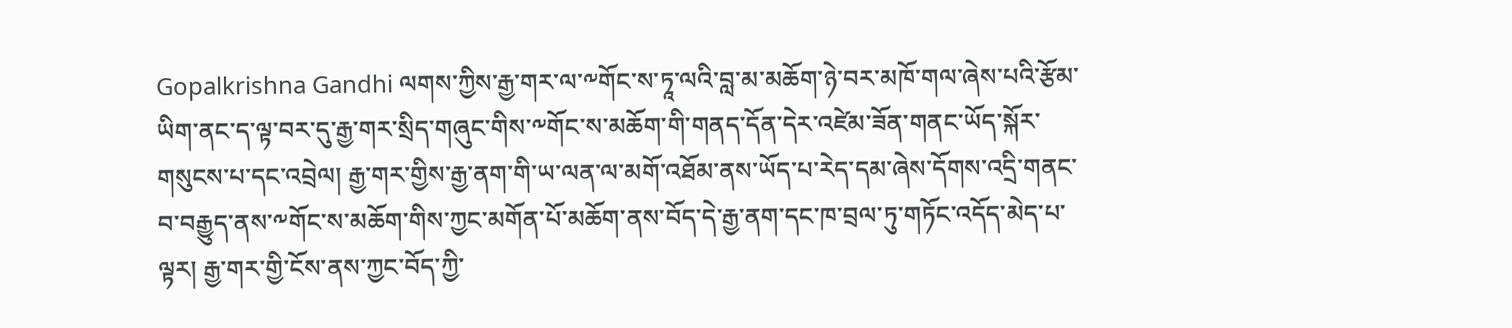Gopalkrishna Gandhi ལགས་ཀྱིས་རྒྱ་གར་ལ་༸གོང་ས་ཏཱ་ལའི་བླ་མ་མཆོག་ཉེ་བར་མཁོ་གལ་ཞེས་པའི་རྩོམ་ཡིག་ནང་ད་ལྟ་བར་དུ་རྒྱ་གར་སྲིད་གཞུང་གིས་༸གོང་ས་མཆོག་གི་གནད་དོན་དེར་འཛེམ་ཟོན་གནང་ཡོད་སྐོར་གསུངས་པ་དང་འབྲེལ། རྒྱ་གར་གྱིས་རྒྱ་ནག་གི་ཡ་ལན་ལ་མགོ་འཐོམ་ནས་ཡོད་པ་རེད་དམ་ཞེས་དོགས་འདྲི་གནང་བ་བརྒྱུད་ནས་༸གོང་ས་མཆོག་གིས་ཀྱང་མགོན་པོ་མཆོག་ནས་བོད་དེ་རྒྱ་ནག་དང་ཁ་བྲལ་ཏུ་གཏོང་འདོད་མེད་པ་ལྟར། རྒྱ་གར་གྱི་ངོས་ནས་ཀྱང་བོད་ཀྱི་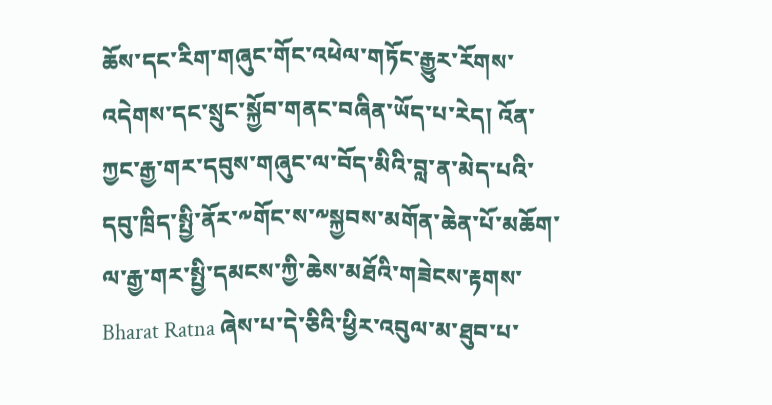ཆོས་དང་རིག་གཞུང་གོང་འཕེལ་གཏོང་རྒྱུར་རོགས་འདེགས་དང་སྲུང་སྐྱོབ་གནང་བཞིན་ཡོད་པ་རེད། འོན་ཀྱང་རྒྱ་གར་དབུས་གཞུང་ལ་བོད་མིའི་བླ་ན་མེད་པའི་དབུ་ཁྲིད་སྤྱི་ནོར་༸གོང་ས་༸སྐྱབས་མགོན་ཆེན་པོ་མཆོག་ལ་རྒྱ་གར་སྤྱི་དམངས་ཀྱི་ཆེས་མཐོའི་གཟེངས་རྟགས་ Bharat Ratna ཞེས་པ་དེ་ཅིའི་ཕྱིར་འབུལ་མ་ཐུབ་པ་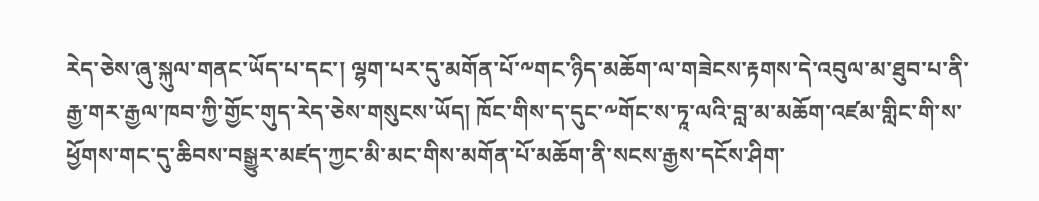རེད་ཅེས་ཞུ་སྐུལ་གནང་ཡོད་པ་དང་། ལྷག་པར་དུ་མགོན་པོ་༸གང་ཉིད་མཆོག་ལ་གཟེངས་རྟགས་དེ་འབུལ་མ་ཐུབ་པ་ནི་རྒྱ་གར་རྒྱལ་ཁབ་ཀྱི་གྱོང་གུད་རེད་ཅེས་གསུངས་ཡོད། ཁོང་གིས་ད་དུང་༸གོང་ས་ཏཱ་ལའི་བླ་མ་མཆོག་འཛམ་གླིང་གི་ས་ཕྱོགས་གང་དུ་ཆིབས་བསྒྱུར་མཛད་ཀྱང་མི་མང་གིས་མགོན་པོ་མཆོག་ནི་སངས་རྒྱས་དངོས་ཤིག་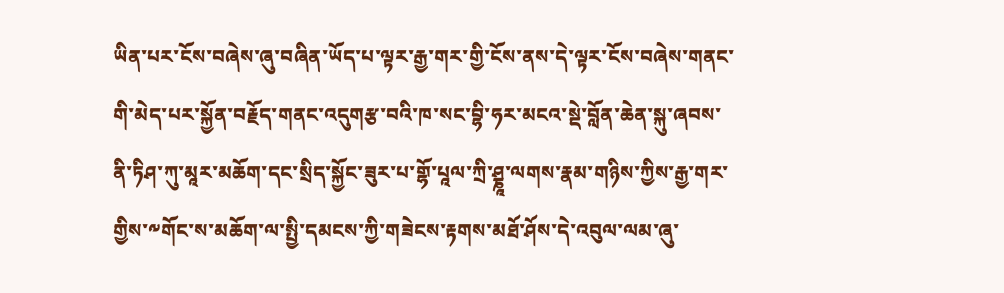ཡིན་པར་ངོས་བཞེས་ཞུ་བཞིན་ཡོད་པ་ལྟར་རྒྱ་གར་གྱི་ངོས་ནས་དེ་ལྟར་ངོས་བཞེས་གནང་གི་མེད་པར་སྐྱོན་བརྗོད་གནང་འདུགརྩ་བའི་ཁ་སང་བྷི་ཧར་མངའ་སྡེ་བློན་ཆེན་སྐུ་ཞབས་ནི་ཏིཤ་ཀུ་མཱར་མཆོག་དང་སྲིད་སྐྱོང་ཟུར་པ་གྷོ་པཱལ་ཀྲི་ཤྞཱ་ལགས་རྣམ་གཉིས་ཀྱིས་རྒྱ་གར་གྱིས་༸གོང་ས་མཆོག་ལ་སྤྱི་དམངས་ཀྱི་གཟེངས་རྟགས་མཐོ་ཤོས་དེ་འབུལ་ལམ་ཞུ་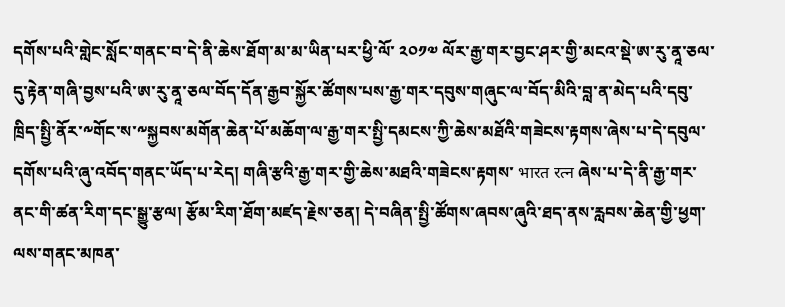དགོས་པའི་གླེང་སློང་གནང་བ་དེ་ནི་ཆེས་ཐོག་མ་མ་ཡིན་པར་ཕྱི་ལོ་ ༢༠༡༧ ལོར་རྒྱ་གར་བྱང་ཤར་གྱི་མངའ་སྡེ་ཨ་རུ་ནཱ་ཅལ་དུ་རྟེན་གཞི་བྱས་པའི་ཨ་རུ་ནཱ་ཅལ་བོད་དོན་རྒྱབ་སྐྱོར་ཚོགས་པས་རྒྱ་གར་དབུས་གཞུང་ལ་བོད་མིའི་བླ་ན་མེད་པའི་དབུ་ཁྲིད་སྤྱི་ནོར་༸གོང་ས་༸སྐྱབས་མགོན་ཆེན་པོ་མཆོག་ལ་རྒྱ་གར་སྤྱི་དམངས་ཀྱི་ཆེས་མཐོའི་གཟེངས་རྟགས་ཞེས་པ་དེ་དབུལ་དགོས་པའི་ཞུ་འབོད་གནང་ཡོད་པ་རེད། གཞི་རྩའི་རྒྱ་གར་གྱི་ཆེས་མཐའི་གཟེངས་རྟགས་ भारत रत्न ཞེས་པ་དེ་ནི་རྒྱ་གར་ནང་གི་ཚན་རིག་དང་སྒྱུ་རྩལ། རྩོམ་རིག་ཐོག་མཛད་རྗེས་ཅན། དེ་བཞིན་སྤྱི་ཚོགས་ཞབས་ཞུའི་ཐད་ནས་རླབས་ཆེན་གྱི་ཕྱག་ལས་གནང་མཁན་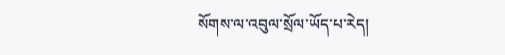སོགས་ལ་འབུལ་སྲོལ་ཡོད་པ་རེད།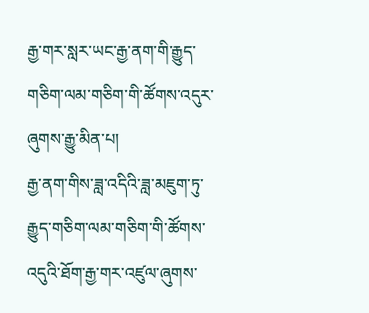རྒྱ་གར་སླར་ཡང་རྒྱ་ནག་གི་རྒྱུད་གཅིག་ལམ་གཅིག་གི་ཚོགས་འདུར་ཞུགས་རྒྱུ་མིན་པ།
རྒྱ་ནག་གིས་ཟླ་འདིའི་ཟླ་མཇུག་ཏུ་རྒྱུད་གཅིག་ལམ་གཅིག་གི་ཚོགས་འདུའི་ཐོག་རྒྱ་གར་འཛུལ་ཞུགས་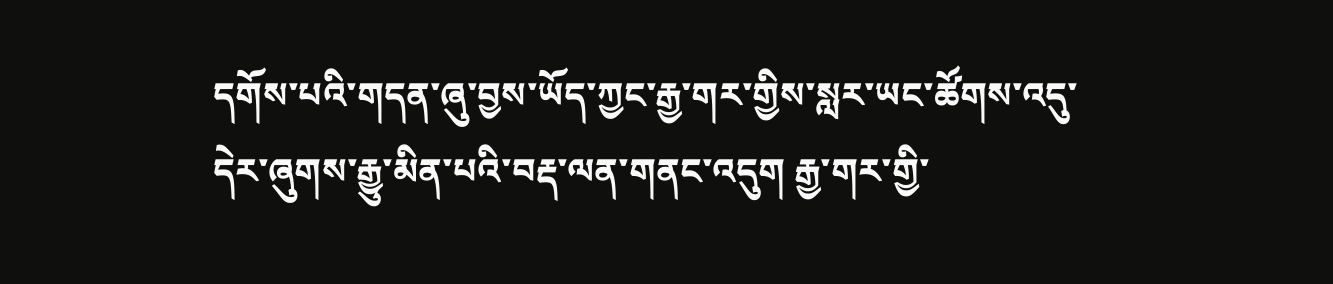དགོས་པའི་གདན་ཞུ་བྱས་ཡོད་ཀྱང་རྒྱ་གར་གྱིས་སླར་ཡང་ཚོགས་འདུ་དེར་ཞུགས་རྒྱུ་མིན་པའི་བརྡ་ལན་གནང་འདུག རྒྱ་གར་གྱི་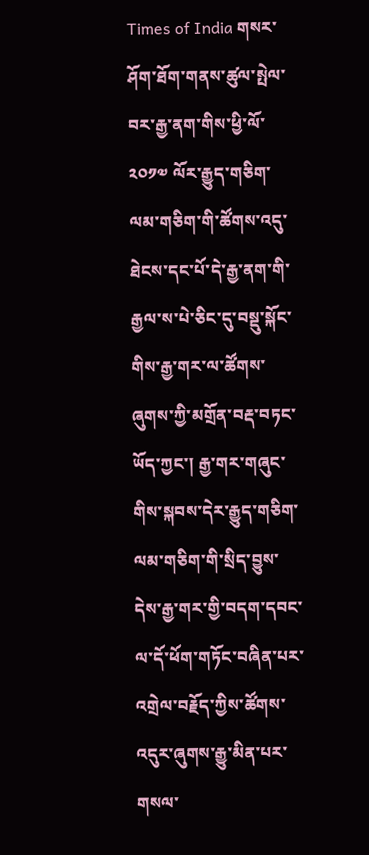Times of India གསར་ཤོག་ཐོག་གནས་ཚུལ་སྤེལ་བར་རྒྱ་ནག་གིས་ཕྱི་ལོ་ ༢༠༡༧ ལོར་རྒྱུད་གཅིག་ལམ་གཅིག་གི་ཚོགས་འདུ་ཐེངས་དང་པོ་དེ་རྒྱ་ནག་གི་རྒྱལ་ས་པེ་ཅིང་དུ་བསྡུ་སྐོང་གིས་རྒྱ་གར་ལ་ཚོགས་ཞུགས་ཀྱི་མགྲོན་བརྡ་བཏང་ཡོད་ཀྱང་། རྒྱ་གར་གཞུང་གིས་སྐབས་དེར་རྒྱུད་གཅིག་ལམ་གཅིག་གི་སྲིད་བྱུས་དེས་རྒྱ་གར་གྱི་བདག་དབང་ལ་དོ་ཕོག་གཏོང་བཞིན་པར་འགྲེལ་བརྗོད་ཀྱིས་ཚོགས་འདུར་ཞུགས་རྒྱུ་མིན་པར་གསལ་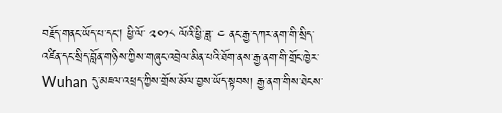བརྗོད་གནང་ཡོད་པ་དང། ཕྱི་ལོ་ ༢༠༡༨ ལོའི་ཕྱི་ཟླ་ ༤ ནང་རྒྱ་དཀར་ནག་གི་སྲིད་འཛིན་དང་སྲིད་བློན་གཉིས་ཀྱིས་གཞུང་འབྲེལ་མིན་པའི་ཐོག་ནས་རྒྱ་ནག་གི་གྲོང་ཁྱེར་ Wuhan དུ་མཇལ་འཕྲད་ཀྱིས་གྲོས་མོལ་བྱས་ཡོད་སྟབས། རྒྱ་ནག་གིས་ཐེངས་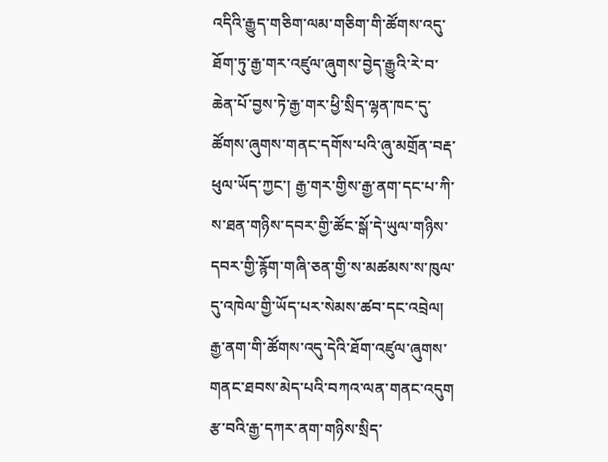འདིའི་རྒྱུད་གཅིག་ལམ་གཅིག་གི་ཚོགས་འདུ་ཐོག་ཏུ་རྒྱ་གར་འཛུལ་ཞུགས་བྱེད་རྒྱུའི་རེ་བ་ཆེན་པོ་བྱས་ཏེ་རྒྱ་གར་ཕྱི་སྲིད་ལྷན་ཁང་དུ་ཚོགས་ཞུགས་གནང་དགོས་པའི་ཞུ་མགྲོན་བརྡ་ཕུལ་ཡོད་ཀྱང་། རྒྱ་གར་གྱིས་རྒྱ་ནག་དང་པ་ཀི་ས་ཐན་གཉིས་དབར་གྱི་ཚོང་སྒོ་དེ་ཡུལ་གཉིས་དབར་གྱི་རྙོག་གཞི་ཅན་གྱི་ས་མཚམས་ས་ཁུལ་དུ་འཁེལ་གྱི་ཡོད་པར་སེམས་ཚབ་དང་འབྲེལ། རྒྱ་ནག་གི་ཚོགས་འདུ་དེའི་ཐོག་འཛུལ་ཞུགས་གནང་ཐབས་མེད་པའི་བཀའ་ལན་གནང་འདུག རྩ་བའི་རྒྱ་དཀར་ནག་གཉིས་སྲིད་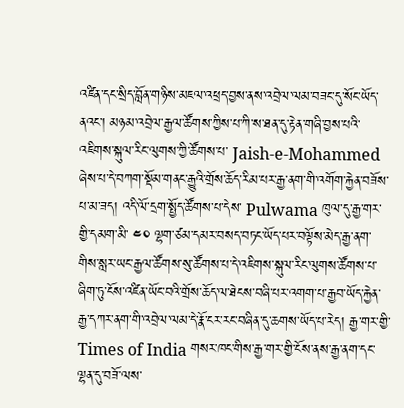འཛིན་དང་སྲིད་བློན་གཉིས་མཇལ་འཕྲད་བྱས་ནས་འབྲེལ་ལམ་བཟང་དུ་སོང་ཡོད་ནའང་། མཉམ་འབྲེལ་རྒྱལ་ཚོགས་ཀྱིས་པ་ཀི་ས་ཐན་དུ་རྟེན་གཞི་བྱས་པའི་འཇིགས་སྐུལ་རིང་ལུགས་ཀྱི་ཚོགས་པ་ Jaish-e-Mohammed ཞེས་པ་དེ་བཀག་སྡོམ་གནང་རྒྱུའི་གྲོས་ཆོད་རིམ་པར་རྒྱ་ནག་གི་འགོག་རྐྱེན་བཟོས་པ་མ་ཟད། འདི་ལོ་དྲག་སྤྱོད་ཚོགས་པ་དེས་ Pulwama ཁུལ་དུ་རྒྱ་གར་གྱི་དམག་མི་ ༤༠ ལྷག་ཙམ་དམར་བསད་བཏང་ཡོད་པར་བལྟོས་མེད་རྒྱ་ནག་གིས་སླར་ཡང་རྒྱལ་ཚོགས་སུ་ཚོགས་པ་དེ་འཇིགས་སྐུལ་རིང་ལུགས་ཚོགས་པ་ཞིག་ཏུ་ངོས་འཛིན་ཡོང་བའི་གྲོས་ཆོད་ལ་ཐེངས་བཞི་པར་འགག་པ་རྒྱབ་ཡོད་རྐྱེན་རྒྱ་དཀར་ནག་གི་འབྲེལ་ལམ་དེ་རྣོ་ངར་རང་བཞིན་དུ་ཆགས་ཡོད་པ་རེད། རྒྱ་གར་གྱི་ Times of India གསར་ཁང་གིས་རྒྱ་གར་གྱི་ངོས་ནས་རྒྱ་ནག་དང་ལྷན་དུ་བཟོ་ལས་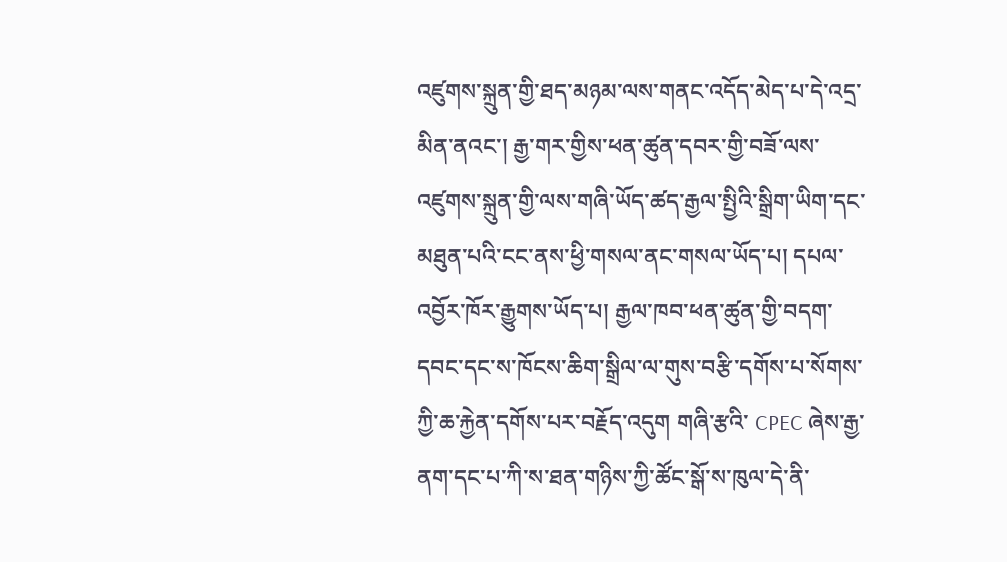འཛུགས་སྐྲུན་གྱི་ཐད་མཉམ་ལས་གནང་འདོད་མེད་པ་དེ་འདྲ་མིན་ནའང་། རྒྱ་གར་གྱིས་ཕན་ཚུན་དབར་གྱི་བཟོ་ལས་འཛུགས་སྐྲུན་གྱི་ལས་གཞི་ཡོད་ཚད་རྒྱལ་སྤྱིའི་སྒྲིག་ཡིག་དང་མཐུན་པའི་ངང་ནས་ཕྱི་གསལ་ནང་གསལ་ཡོད་པ། དཔལ་འབྱོར་ཁོར་རྒྱུགས་ཡོད་པ། རྒྱལ་ཁབ་ཕན་ཚུན་གྱི་བདག་དབང་དང་ས་ཁོངས་ཆིག་སྒྲིལ་ལ་གུས་བརྩི་དགོས་པ་སོགས་ཀྱི་ཆ་རྐྱེན་དགོས་པར་བརྗོད་འདུག གཞི་རྩའི་ CPEC ཞེས་རྒྱ་ནག་དང་པ་ཀི་ས་ཐན་གཉིས་ཀྱི་ཚོང་སྒོ་ས་ཁུལ་དེ་ནི་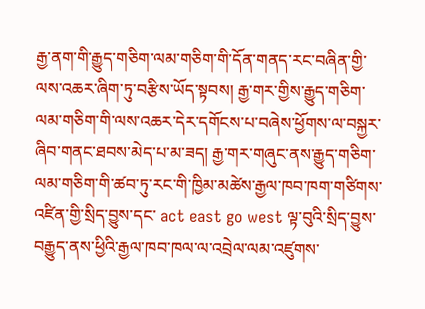རྒྱ་ནག་གི་རྒྱུད་གཅིག་ལམ་གཅིག་གི་དོན་གནད་རང་བཞིན་གྱི་ལས་འཆར་ཞིག་ཏུ་བརྩིས་ཡོད་སྟབས། རྒྱ་གར་གྱིས་རྒྱུད་གཅིག་ལམ་གཅིག་གི་ལས་འཆར་དེར་དགོངས་པ་བཞེས་ཕྱོགས་ལ་བསྐྱར་ཞིབ་གནང་ཐབས་མེད་པ་མ་ཟད། རྒྱ་གར་གཞུང་ནས་རྒྱུད་གཅིག་ལམ་གཅིག་གི་ཚབ་ཏུ་རང་གི་ཁྱིམ་མཚེས་རྒྱལ་ཁབ་ཁག་གཙིགས་འཛིན་གྱི་སྲིད་བྱུས་དང་ act east go west ལྟ་བུའི་སྲིད་བྱུས་བརྒྱུད་ནས་ཕྱིའི་རྒྱལ་ཁབ་ཁལ་ལ་འབྲེལ་ལམ་འཛུགས་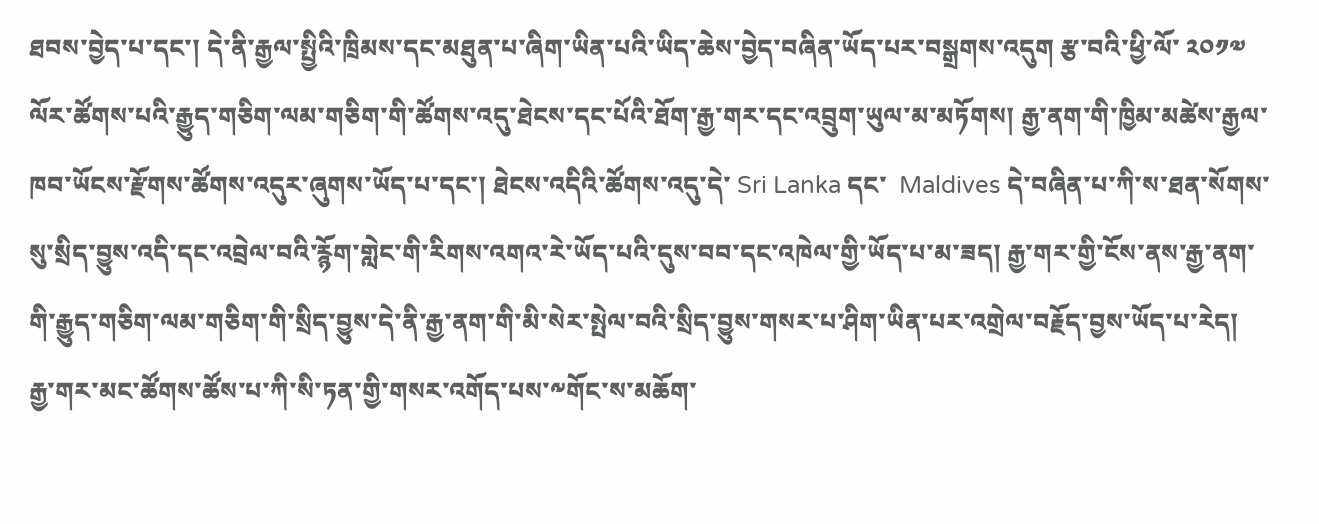ཐབས་བྱེད་པ་དང་། དེ་ནི་རྒྱལ་སྤྱིའི་ཁྲིམས་དང་མཐུན་པ་ཞིག་ཡིན་པའི་ཡིད་ཆེས་བྱེད་བཞིན་ཡོད་པར་བསྒྲགས་འདུག རྩ་བའི་ཕྱི་ལོ་ ༢༠༡༧ ལོར་ཚོགས་པའི་རྒྱུད་གཅིག་ལམ་གཅིག་གི་ཚོགས་འདུ་ཐེངས་དང་པོའི་ཐོག་རྒྱ་གར་དང་འབྲུག་ཡུལ་མ་མཏོགས། རྒྱ་ནག་གི་ཁྱིམ་མཚེས་རྒྱལ་ཁབ་ཡོངས་རྫོགས་ཚོགས་འདུར་ཞུགས་ཡོད་པ་དང་། ཐེངས་འདིའི་ཚོགས་འདུ་དེ་ Sri Lanka དང་  Maldives དེ་བཞིན་པ་ཀི་ས་ཐན་སོགས་སུ་སྲིད་བྱུས་འདི་དང་འབྲེལ་བའི་རྙོག་གླེང་གི་རིགས་འགའ་རེ་ཡོད་པའི་དུས་བབ་དང་འཁེལ་གྱི་ཡོད་པ་མ་ཟད། རྒྱ་གར་གྱི་ངོས་ནས་རྒྱ་ནག་གི་རྒྱུད་གཅིག་ལམ་གཅིག་གི་སྲིད་བྱུས་དེ་ནི་རྒྱ་ནག་གི་མི་སེར་སྤེལ་བའི་སྲིད་བྱུས་གསར་པ་ཤིག་ཡིན་པར་འགྲེལ་བརྗོད་བྱས་ཡོད་པ་རེད།
རྒྱ་གར་མང་ཚོགས་ཚོས་པ་ཀི་སི་ཏན་གྱི་གསར་འགོད་པས་༸གོང་ས་མཆོག་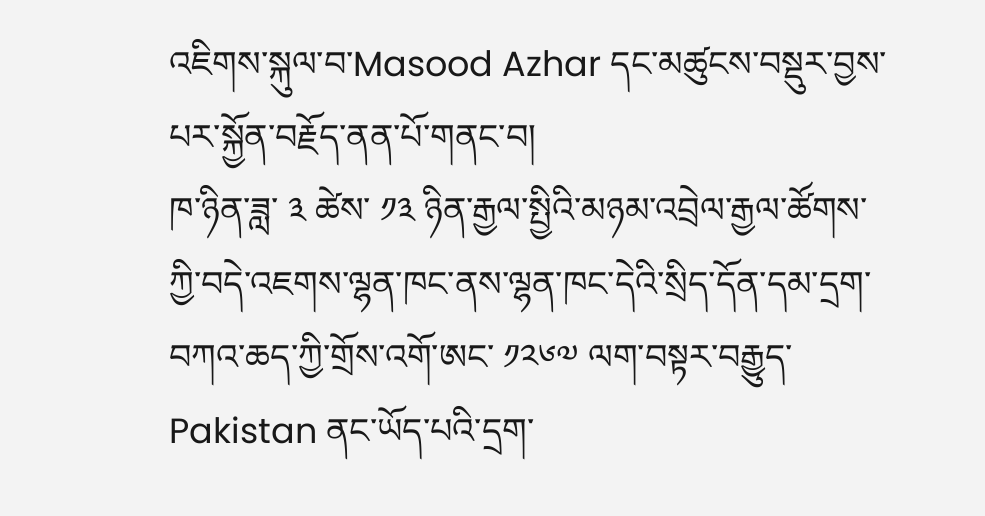འཇིགས་སྐུལ་བ་Masood Azhar དང་མཚུངས་བསྡུར་བྱས་པར་སྐྱོན་བརྗོད་ནན་པོ་གནང་བ།
ཁ་ཉིན་ཟླ་ ༣ ཚེས་ ༡༣ ཉིན་རྒྱལ་སྤྱིའི་མཉམ་འབྲེལ་རྒྱལ་ཚོགས་ཀྱི་བདེ་འཇགས་ལྷན་ཁང་ནས་ལྷན་ཁང་དེའི་སྲིད་དོན་དམ་དྲག་བཀའ་ཆད་ཀྱི་གྲོས་འགོ་ཨང་ ༡༢༦༧ ལག་བསྟར་བརྒྱུད་ Pakistan ནང་ཡོད་པའི་དྲག་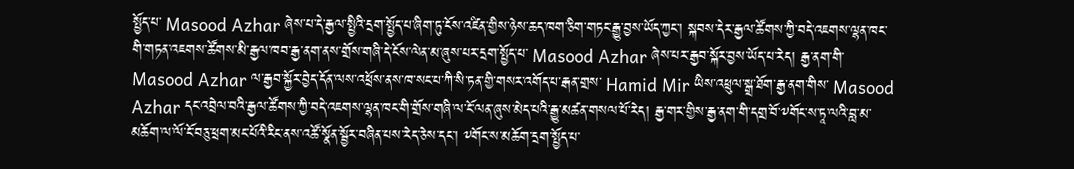སྤྱོད་པ་ Masood Azhar ཞེས་པ་དེ་རྒྱལ་སྤྱིའི་དྲག་སྤྱོད་པ་ཞིག་ཏུ་ངོས་འཛིན་གྱིས་ཉེས་ཆད་ཁག་ཅིག་གཏང་རྒྱུ་བྱས་ཡོད་ཀྱང་། སྐབས་དེར་རྒྱལ་ཚོགས་ཀྱི་བདེ་འཇགས་ལྷན་ཁང་གི་གཏན་འཇགས་ཚོགས་མི་རྒྱལ་ཁབ་རྒྱ་ནག་ནས་གྲོས་གཞི་དེ་ངོས་ལེན་མ་ཞུས་པར་དྲག་སྤྱོད་པ་ Masood Azhar ཞེས་པར་རྒྱབ་སྐོར་བྱས་ཡོད་པ་རེད། རྒྱ་ནག་གི་ Masood Azhar ལ་རྒྱབ་སྐྱོར་བྱེད་དོན་ལས་འཕྲོས་ནས་ཁ་སང་པ་ཀི་སི་ཏན་གྱི་གསར་འགོད་པ་རྒན་གྲས་ Hamid Mir ཡིས་འཕྲུལ་སྒྲ་ཐོག་རྒྱ་ནག་གིས་ Masood Azhar དང་འབྲེལ་བའི་རྒྱལ་ཚོགས་ཀྱི་བདེ་འཇགས་ལྷན་ཁང་གི་གྲོས་གཞི་ལ་ངོ་ལན་ཞུས་མེད་པའི་རྒྱུ་མཚན་གསལ་པོ་རེད། རྒྱ་གར་གྱིས་རྒྱ་ནག་གི་དགྲ་བོ་༸གོང་ས་ཏཱ་ལའི་བླ་མ་མཆོག་ལ་ལོ་ངོ་བཅུ་ཕྲག་མང་པོའི་རིང་ནས་འཚོ་སྣོན་སྦྱོར་བཞིན་པས་རེད་ཅེས་དང་། ༸གོང་ས་མཆོག་དྲག་སྤྱོད་པ་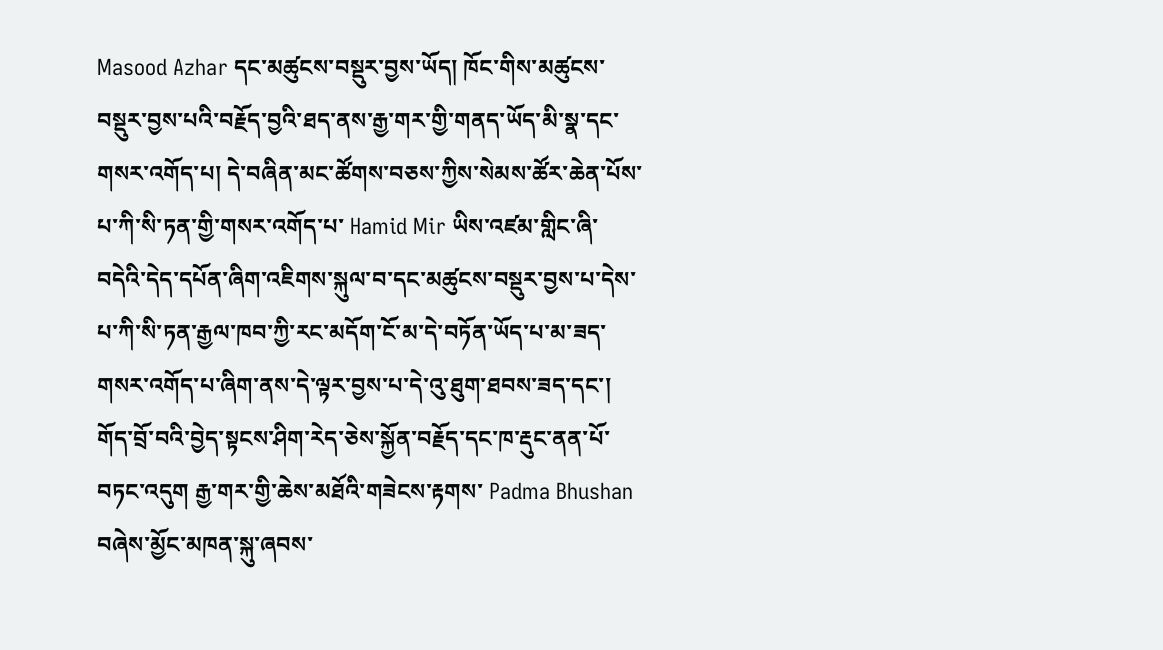Masood Azhar དང་མཚུངས་བསྡུར་བྱས་ཡོད། ཁོང་གིས་མཚུངས་བསྡུར་བྱས་པའི་བརྗོད་བྱའི་ཐད་ནས་རྒྱ་གར་གྱི་གནད་ཡོད་མི་སྣ་དང་གསར་འགོད་པ། དེ་བཞིན་མང་ཚོགས་བཅས་ཀྱིས་སེམས་ཚོར་ཆེན་པོས་པ་ཀི་སི་ཏན་གྱི་གསར་འགོད་པ་ Hamid Mir ཡིས་འཛམ་གླིང་ཞི་བདེའི་དེད་དཔོན་ཞིག་འཇིགས་སྐུལ་བ་དང་མཚུངས་བསྡུར་བྱས་པ་དེས་པ་ཀི་སི་ཏན་རྒྱལ་ཁབ་ཀྱི་རང་མདོག་ངོ་མ་དེ་བཏོན་ཡོད་པ་མ་ཟད་གསར་འགོད་པ་ཞིག་ནས་དེ་ལྟར་བྱས་པ་དེ་འུ་ཐུག་ཐབས་ཟད་དང་། གོད་བྲོ་བའི་བྱེད་སྟངས་ཤིག་རེད་ཅེས་སྐྱོན་བརྗོད་དང་ཁ་རྡུང་ནན་པོ་བཏང་འདུག རྒྱ་གར་གྱི་ཆེས་མཐོའི་གཟེངས་རྟགས་ Padma Bhushan བཞེས་མྱོང་མཁན་སྐུ་ཞབས་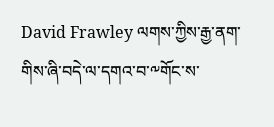David Frawley ལགས་ཀྱིས་རྒྱ་ནག་གིས་ཞི་བདེ་ལ་དགའ་བ་༸གོང་ས་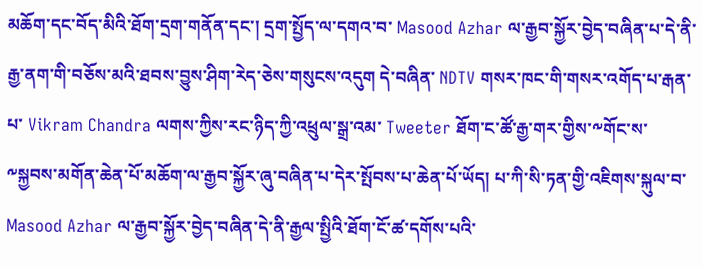མཆོག་དང་བོད་མིའི་ཐོག་དྲག་གནོན་དང་། དྲག་སྤྱོད་ལ་དགའ་བ་ Masood Azhar ལ་རྒྱབ་སྐྱོར་བྱེད་བཞིན་པ་དེ་ནི་རྒྱ་ནག་གི་བཅོས་མའི་ཐབས་བྱུས་ཤིག་རེད་ཅེས་གསུངས་འདུག དེ་བཞིན་ NDTV གསར་ཁང་གི་གསར་འགོད་པ་རྒན་པ་ Vikram Chandra ལགས་ཀྱིས་རང་ཉིད་ཀྱི་འཕྲུལ་སྒྲ་འམ་ Tweeter ཐོག་ང་ཚོ་རྒྱ་གར་གྱིས་༸གོང་ས་༸སྐྱབས་མགོན་ཆེན་པོ་མཆོག་ལ་རྒྱབ་སྐྱོར་ཞུ་བཞིན་པ་དེར་སྤོབས་པ་ཆེན་པོ་ཡོད། པ་ཀི་སི་ཏན་གྱི་འཇིགས་སྐུལ་བ་ Masood Azhar ལ་རྒྱབ་སྐྱོར་བྱེད་བཞིན་དེ་ནི་རྒྱལ་སྤྱིའི་ཐོག་ངོ་ཚ་དགོས་པའི་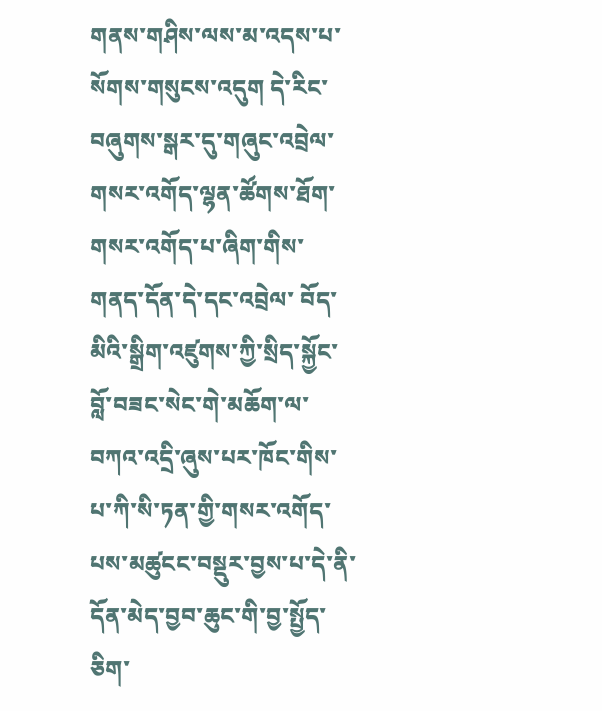གནས་གཤིས་ལས་མ་འདས་པ་སོགས་གསུངས་འདུག དེ་རིང་བཞུགས་སྒར་དུ་གཞུང་འབྲེལ་གསར་འགོད་ལྷན་ཚོགས་ཐོག་གསར་འགོད་པ་ཞིག་གིས་གནད་དོན་དེ་དང་འབྲེལ་ བོད་མིའི་སྒྲིག་འཛུགས་ཀྱི་སྲིད་སྐྱོང་བློ་བཟང་སེང་གེ་མཆོག་ལ་བཀའ་འདྲི་ཞུས་པར་ཁོང་གིས་པ་ཀི་སི་ཏན་གྱི་གསར་འགོད་པས་མཚུངང་བསྡུར་བྱས་པ་དེ་ནི་དོན་མེད་བྱབ་ཆུང་གི་བྱ་སྤྱོད་ཅིག་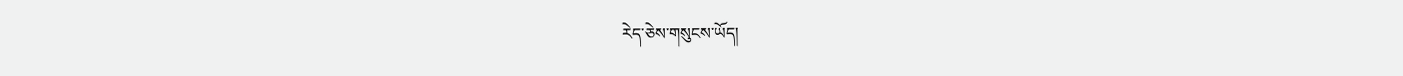རེད་ཅེས་གསུངས་ཡོད།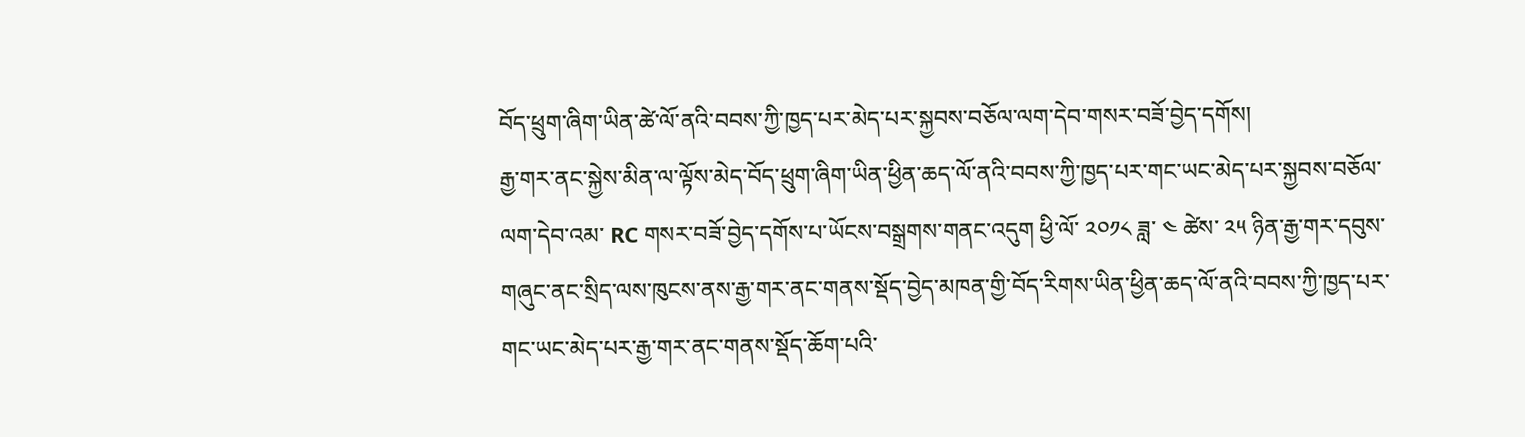བོད་ཕྲུག་ཞིག་ཡིན་ཚེ་ལོ་ནའི་བབས་ཀྱི་ཁྱད་པར་མེད་པར་སྐྱབས་བཅོལ་ལག་དེབ་གསར་བཟོ་བྱེད་དགོས།
རྒྱ་གར་ནང་སྐྱེས་མིན་ལ་ལྟོས་མེད་བོད་ཕྲུག་ཞིག་ཡིན་ཕྱིན་ཆད་ལོ་ནའི་བབས་ཀྱི་ཁྱད་པར་གང་ཡང་མེད་པར་སྐྱབས་བཅོལ་ལག་དེབ་འམ་ RC གསར་བཟོ་བྱེད་དགོས་པ་ཡོངས་བསྒྲགས་གནང་འདུག ཕྱི་ལོ་ ༢༠༡༨ ཟླ་ ༤ ཚེས་ ༢༥ ཉིན་རྒྱ་གར་དབུས་གཞུང་ནང་སྲིད་ལས་ཁུངས་ནས་རྒྱ་གར་ནང་གནས་སྡོད་བྱེད་མཁན་གྱི་བོད་རིགས་ཡིན་ཕྱིན་ཆད་ལོ་ནའི་བབས་ཀྱི་ཁྱད་པར་གང་ཡང་མེད་པར་རྒྱ་གར་ནང་གནས་སྡོད་ཆོག་པའི་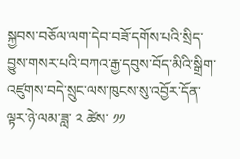སྐྱབས་བཅོལ་ལག་དེབ་བཟོ་དགོས་པའི་སྲིད་བྱུས་གསར་པའི་བཀའ་རྒྱ་དབུས་བོད་མིའི་སྒྲིག་འཛུགས་བདེ་སྲུང་ལས་ཁུངས་སུ་འབྱོར་དོན་ལྟར་ཉེ་ལམ་ཟླ་ ༢ ཚེས་ ༡༡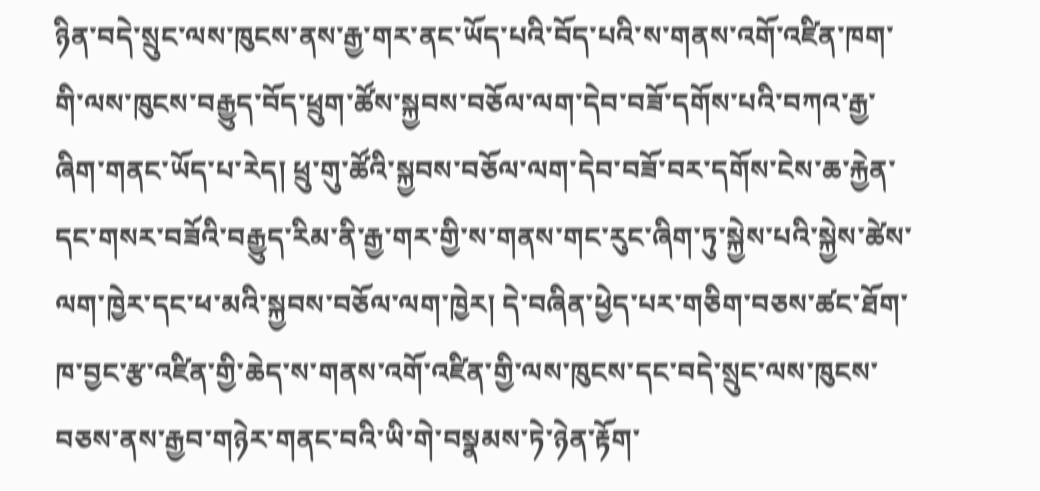ཉིན་བདེ་སྲུང་ལས་ཁུངས་ནས་རྒྱ་གར་ནང་ཡོད་པའི་བོད་པའི་ས་གནས་འགོ་འཛིན་ཁག་གི་ལས་ཁུངས་བརྒྱུད་བོད་ཕྲུག་ཚོས་སྐྱབས་བཅོལ་ལག་དེབ་བཟོ་དགོས་པའི་བཀའ་རྒྱ་ཞིག་གནང་ཡོད་པ་རེད། ཕྲུ་གུ་ཚོའི་སྐྱབས་བཅོལ་ལག་དེབ་བཟོ་བར་དགོས་ངེས་ཆ་རྐྱེན་དང་གསར་བཟོའི་བརྒྱུད་རིམ་ནི་རྒྱ་གར་གྱི་ས་གནས་གང་རུང་ཞིག་ཏུ་སྐྱེས་པའི་སྐྱེས་ཚེས་ལག་ཁྱེར་དང་ཕ་མའི་སྐྱབས་བཅོལ་ལག་ཁྱེར། དེ་བཞིན་ཕྱེད་པར་གཅིག་བཅས་ཚང་ཐོག་ཁ་བྱང་རྩ་འཛིན་གྱི་ཆེད་ས་གནས་འགོ་འཛིན་གྱི་ལས་ཁུངས་དང་བདེ་སྲུང་ལས་ཁུངས་བཅས་ནས་རྒྱབ་གཉེར་གནང་བའི་ཡི་གེ་བསྣམས་ཏེ་ཉེན་རྟོག་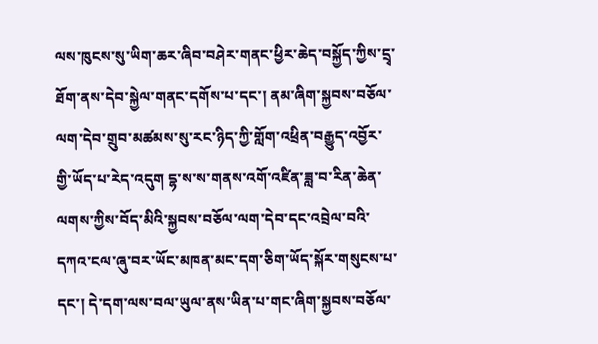ལས་ཁུངས་སུ་ཡིག་ཆར་ཞིབ་བཤེར་གནང་ཕྱིར་ཆེད་བསྐྱོད་ཀྱིས་དྲྭ་ཐོག་ནས་དེབ་སྐྱེལ་གནང་དགོས་པ་དང་། ནམ་ཞིག་སྐྱབས་བཅོལ་ལག་དེབ་གྲུབ་མཚམས་སུ་རང་ཉིད་ཀྱི་གློག་འཕྲིན་བརྒྱུད་འབྱོར་གྱི་ཡོད་པ་རེད་འདུག དྷ་ས་ས་གནས་འགོ་འཛིན་ཟླ་བ་རིན་ཆེན་ལགས་ཀྱིས་བོད་མིའི་སྐྱབས་བཅོལ་ལག་དེབ་དང་འབྲེལ་བའི་དཀའ་ངལ་ཞུ་བར་ཡོང་མཁན་མང་དག་ཅིག་ཡོད་སྐོར་གསུངས་པ་དང་། དེ་དག་ལས་བལ་ཡུལ་ནས་ཡིན་པ་གང་ཞིག་སྐྱབས་བཅོལ་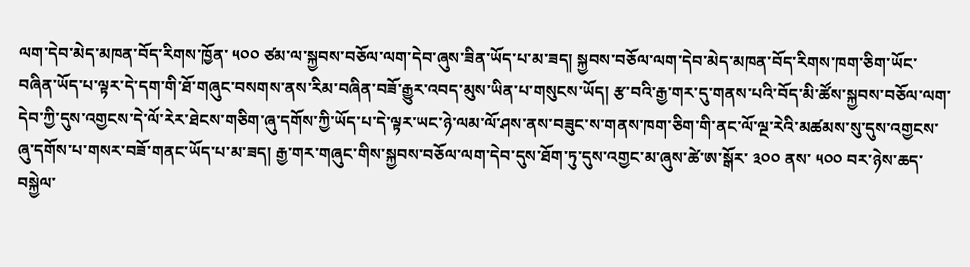ལག་དེབ་མེད་མཁན་བོད་རིགས་ཁྱོན་ ༥༠༠ ཙམ་ལ་སྐྱབས་བཅོལ་ལག་དེབ་ཞུས་ཟིན་ཡོད་པ་མ་ཟད། སྐྱབས་བཅོལ་ལག་དེབ་མེད་མཁན་བོད་རིགས་ཁག་ཅིག་ཡོང་བཞིན་ཡོད་པ་ལྟར་དེ་དག་གི་ཐོ་གཞུང་བསགས་ནས་རིམ་བཞིན་བཟོ་རྒྱུར་འབད་མུས་ཡིན་པ་གསུངས་ཡོད། རྩ་བའི་རྒྱ་གར་དུ་གནས་པའི་བོད་མི་ཚོས་སྐྱབས་བཅོལ་ལག་དེབ་ཀྱི་དུས་འགྱངས་དེ་ལོ་རེར་ཐེངས་གཅིག་ཞུ་དགོས་ཀྱི་ཡོད་པ་དེ་ལྟར་ཡང་ཉེ་ལམ་ལོ་ཤས་ནས་བཟུང་ས་གནས་ཁག་ཅིག་གི་ནང་ལོ་ལྔ་རེའི་མཚམས་སུ་དུས་འགྱངས་ཞུ་དགོས་པ་གསར་བཟོ་གནང་ཡོད་པ་མ་ཟད། རྒྱ་གར་གཞུང་གིས་སྐྱབས་བཅོལ་ལག་དེབ་དུས་ཐོག་ཏུ་དུས་འགྱང་མ་ཞུས་ཚེ་ཨ་སྒོར་ ༣༠༠ ནས་ ༥༠༠ བར་ཉེས་ཆད་བསྐྱེལ་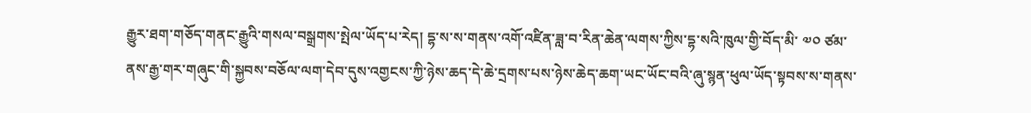རྒྱུར་ཐག་གཅོད་གནང་རྒྱུའི་གསལ་བསྒྲགས་སྤེལ་ཡོད་པ་རེད། དྷ་ས་ས་གནས་འགོ་འཛིན་ཟླ་བ་རིན་ཆེན་ལགས་ཀྱིས་དྷ་སའི་ཁུལ་གྱི་བོད་མི་ ༧༠ ཙམ་ནས་རྒྱ་གར་གཞུང་གི་སྐྱབས་བཅོལ་ལག་དེབ་དུས་འགྱངས་ཀྱི་ཉེས་ཆད་དེ་ཆེ་དྲགས་པས་ཉེས་ཆེད་ཆག་ཡང་ཡོང་བའི་ཞུ་སྙན་ཕུལ་ཡོད་སྟབས་ས་གནས་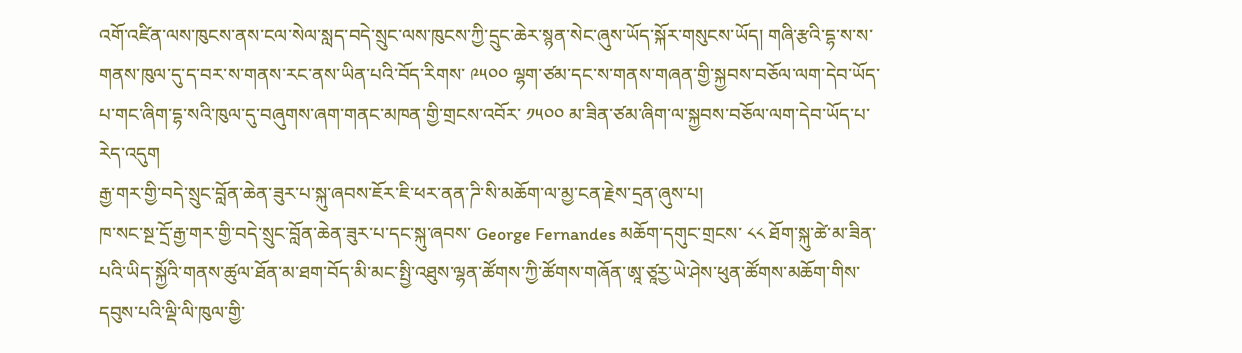འགོ་འཛིན་ལས་ཁུངས་ནས་ངལ་སེལ་སླད་བདེ་སྲུང་ལས་ཁུངས་ཀྱི་དྲུང་ཆེར་སྙན་སེང་ཞུས་ཡོད་སྐོར་གསུངས་ཡོད། གཞི་རྩའི་དྷ་ས་ས་གནས་ཁུལ་དུ་ད་བར་ས་གནས་རང་ནས་ཡིན་པའི་བོད་རིགས་ ༩༥༠༠ ལྷག་ཙམ་དང་ས་གནས་གཞན་གྱི་སྐྱབས་བཅོལ་ལག་དེབ་ཡོད་པ་གང་ཞིག་དྷ་སའི་ཁུལ་དུ་བཞུགས་ཞག་གནང་མཁན་གྱི་གྲངས་འབོར་ ༡༥༠༠ མ་ཟིན་ཙམ་ཞིག་ལ་སྐྱབས་བཅོལ་ལག་དེབ་ཡོད་པ་རེད་འདུག
རྒྱ་གར་གྱི་བདེ་སྲུང་བློན་ཆེན་ཟུར་པ་སྐུ་ཞབས་ཇོར་ཇི་ཕར་ནན་ཌི་སི་མཆོག་ལ་མྱ་ངན་རྗེས་དྲན་ཞུས་པ།
ཁ་སང་སྔ་དྲོ་རྒྱ་གར་གྱི་བདེ་སྲུང་བློན་ཆེན་ཟུར་པ་དང་སྐུ་ཞབས་ George Fernandes མཆོག་དགུང་གྲངས་ ༨༨ ཐོག་སྐུ་ཚེ་མ་ཟིན་པའི་ཡིད་སྐྱོའི་གནས་ཚུལ་ཐོན་མ་ཐག་བོད་མི་མང་སྤྱི་འཐུས་ལྷན་ཚོགས་ཀྱི་ཚོགས་གཞོན་ཨཱ་ཙཱརྱ་ཡེ་ཤེས་ཕུན་ཚོགས་མཆོག་གིས་དབུས་པའི་ལྡི་ལི་ཁུལ་གྱི་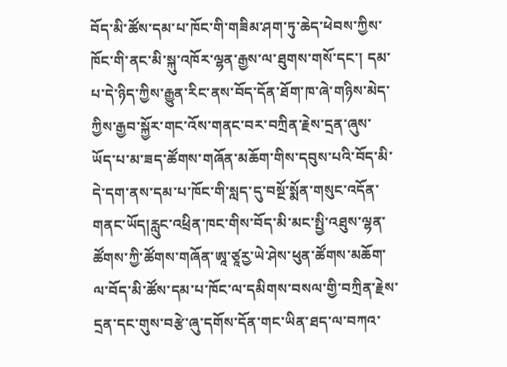བོད་མི་ཚོས་དམ་པ་ཁོང་གི་གཟིམ་ཤག་ཏུ་ཆེད་ཕེབས་ཀྱིས་ཁོང་གི་ནང་མི་སྐུ་འཁོར་ལྷན་རྒྱས་ལ་ཐུགས་གསོ་དང་། དམ་པ་དེ་ཉིད་ཀྱིས་རྒྱུན་རིང་ནས་བོད་དོན་ཐོག་ཁ་ཞེ་གཉིས་མེད་ཀྱིས་རྒྱབ་སྐྱོར་གང་འོས་གནང་བར་བཀྲིན་རྗེས་དྲན་ཞུས་ཡོད་པ་མ་ཟད་ཚོགས་གཞོན་མཆོག་གིས་དབུས་པའི་བོད་མི་དེ་དག་ནས་དམ་པ་ཁོང་གི་སླད་དུ་བསྔོ་སྨོན་གསུང་འདོན་གནང་ཡོད།རླུང་འཕྲིན་ཁང་གིས་བོད་མི་མང་སྤྱི་འཐུས་ལྷན་ཚོགས་ཀྱི་ཚོགས་གཞོན་ཨཱ་ཙཱརྱ་ཡེ་ཤེས་ཕུན་ཚོགས་མཆོག་ལ་བོད་མི་ཚོས་དམ་པ་ཁོང་ལ་དམིགས་བསལ་གྱི་བཀྲིན་རྗེས་དྲན་དང་གུས་བརྩེ་ཞུ་དགོས་དོན་གང་ཡིན་ཐད་ལ་བཀའ་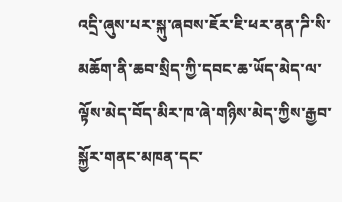འདྲི་ཞུས་པར་སྐུ་ཞབས་ཇོར་ཇི་ཕར་ནན་ཌི་སི་མཆོག་ནི་ཆབ་སྲིད་ཀྱི་དབང་ཆ་ཡོད་མེད་ལ་ལྟོས་མེད་བོད་མིར་ཁ་ཞེ་གཉིས་མེད་ཀྱིས་རྒྱབ་སྐྱོར་གནང་མཁན་དང་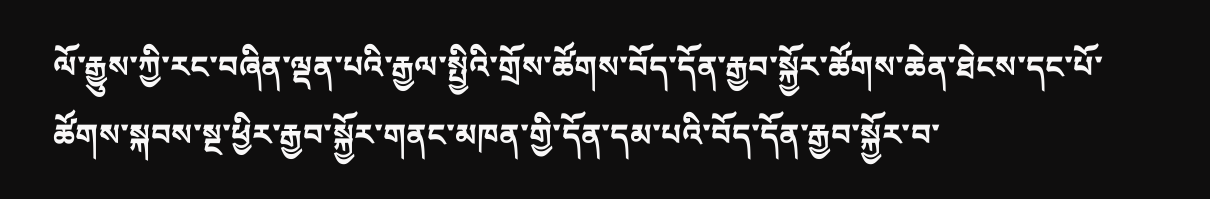ལོ་རྒྱུས་ཀྱི་རང་བཞིན་ལྡན་པའི་རྒྱལ་སྤྱིའི་གྲོས་ཚོགས་བོད་དོན་རྒྱབ་སྐྱོར་ཚོགས་ཆེན་ཐེངས་དང་པོ་ཚོགས་སྐབས་སྔ་ཕྱིར་རྒྱབ་སྐྱོར་གནང་མཁན་གྱི་དོན་དམ་པའི་བོད་དོན་རྒྱབ་སྐྱོར་བ་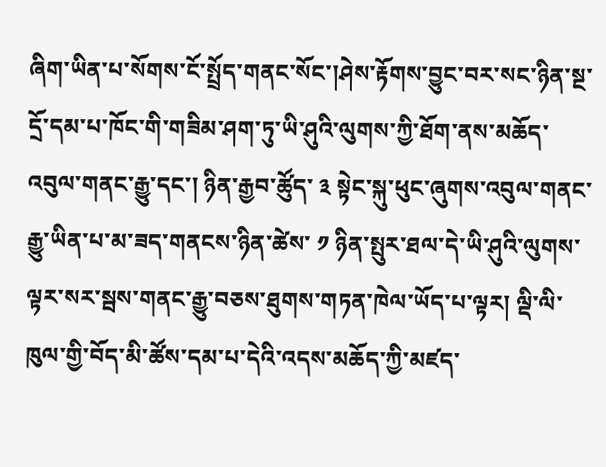ཞིག་ཡིན་པ་སོགས་ངོ་སྤྲོད་གནང་སོང་།ཤེས་རྟོགས་བྱུང་བར་སང་ཉིན་སྔ་དྲོ་དམ་པ་ཁོང་གི་གཟིམ་ཤག་ཏུ་ཡི་ཤུའི་ལུགས་ཀྱི་ཐོག་ནས་མཆོད་འབུལ་གནང་རྒྱུ་དང་། ཉིན་རྒྱབ་ཚོུད་ ༣ སྟེང་སྐུ་ཕུང་ཞུགས་འབུལ་གནང་རྒྱུ་ཡིན་པ་མ་ཟད་གནངས་ཉིན་ཚེས་ ༡ ཉིན་སྤུར་ཐལ་དེ་ཡི་ཤུའི་ལུགས་ལྟར་སར་སྦས་གནང་རྒྱུ་བཅས་ཐུགས་གཏན་ཁེལ་ཡོད་པ་ལྟར། ལྡི་ལི་ཁུལ་གྱི་བོད་མི་ཚོས་དམ་པ་དེའི་འདས་མཆོད་ཀྱི་མཛད་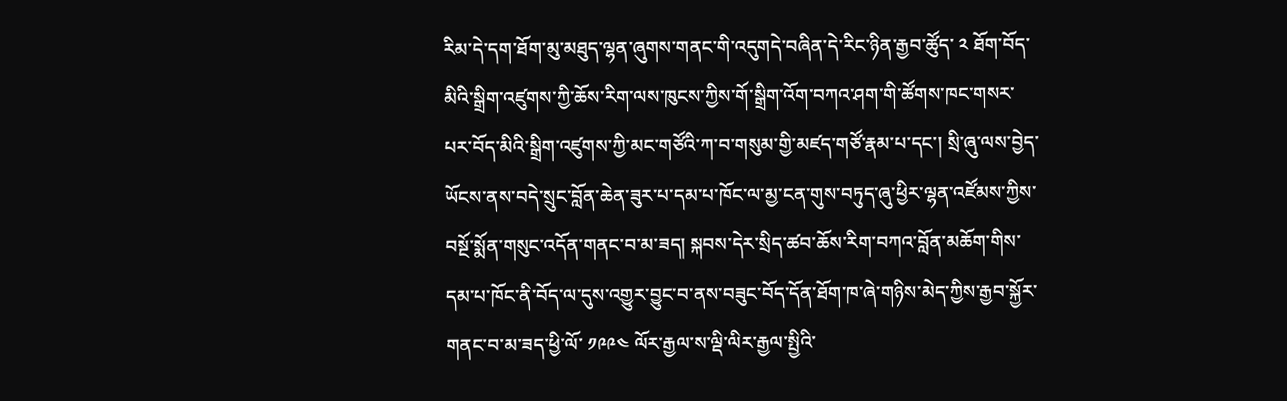རིམ་དེ་དག་ཐོག་མུ་མཐུད་ལྷན་ཞུགས་གནང་གི་འདུགདེ་བཞིན་དེ་རིང་ཉིན་རྒྱབ་ཚོུད་ ༢ ཐོག་བོད་མིའི་སྒྲིག་འཛུགས་ཀྱི་ཆོས་རིག་ལས་ཁུངས་ཀྱིས་གོ་སྒྲིག་འོག་བཀའ་ཤག་གི་ཚོགས་ཁང་གསར་པར་བོད་མིའི་སྒྲིག་འཛུགས་ཀྱི་མང་གཙོའི་ཀ་བ་གསུམ་གྱི་མཛད་གཙོ་རྣམ་པ་དང་། སྲི་ཞུ་ལས་བྱེད་ཡོངས་ནས་བདེ་སྲུང་བློན་ཆེན་ཟུར་པ་དམ་པ་ཁོང་ལ་མྱ་ངན་གུས་བཏུད་ཞུ་ཕྱིར་ལྷན་འཛོམས་ཀྱིས་བསྔོ་སྨོན་གསུང་འདོན་གནང་བ་མ་ཟད། སྐབས་དེར་སྲིད་ཚབ་ཆོས་རིག་བཀའ་བློན་མཆོག་གིས་དམ་པ་ཁོང་ནི་བོད་ལ་དུས་འགྱུར་བྱུང་བ་ནས་བཟུང་བོད་དོན་ཐོག་ཁ་ཞེ་གཉིས་མེད་ཀྱིས་རྒྱབ་སྐྱོར་གནང་བ་མ་ཟད་ཕྱི་ལོ་ ༡༩༩༤ ལོར་རྒྱལ་ས་ལྡི་ལིར་རྒྱལ་སྤྱིའི་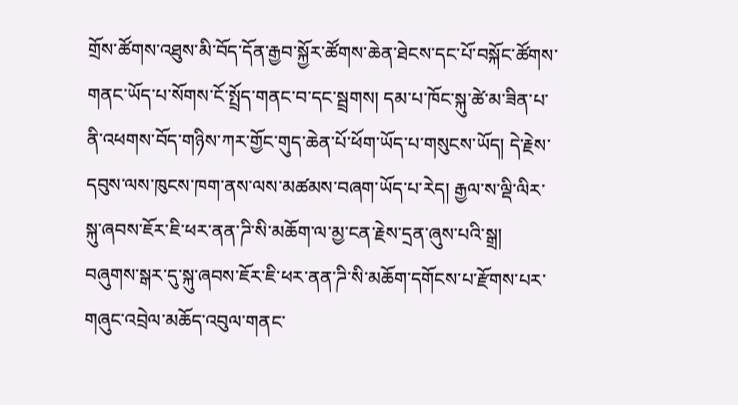གྲོས་ཚོགས་འཐུས་མི་བོད་དོན་རྒྱབ་སྐྱོར་ཚོགས་ཆེན་ཐེངས་དང་པོ་བསྐོང་ཚོགས་གནང་ཡོད་པ་སོགས་ངོ་སྤྲོད་གནང་བ་དང་སྦྲགས། དམ་པ་ཁོང་སྐུ་ཚེ་མ་ཟིན་པ་ནི་འཕགས་བོད་གཉིས་ཀར་གྱོང་གུད་ཆེན་པོ་ཕོག་ཡོད་པ་གསུངས་ཡོད། དེ་རྗེས་དབུས་ལས་ཁུངས་ཁག་ནས་ལས་མཚམས་བཞག་ཡོད་པ་རེད། རྒྱལ་ས་ལྡི་ལིར་སྐུ་ཞབས་ཇོར་ཇི་ཕར་ནན་ཌི་སི་མཆོག་ལ་མྱ་ངན་རྗེས་དྲན་ཞུས་པའི་སྒྲ། བཞུགས་སྒར་དུ་སྐུ་ཞབས་ཇོར་ཇི་ཕར་ནན་ཌི་སི་མཆོག་དགོངས་པ་རྫོགས་པར་གཞུང་འབྲེལ་མཆོད་འབུལ་གནང་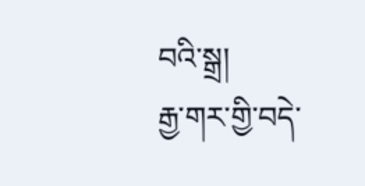བའི་སྒྲ།
རྒྱ་གར་གྱི་བདེ་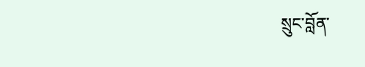སྲུང་བློན་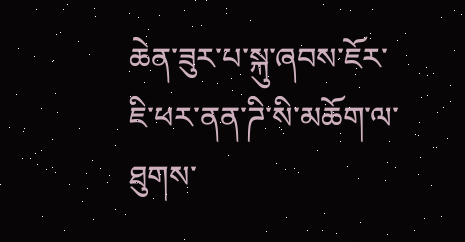ཆེན་ཟུར་པ་སྐུ་ཞབས་ཇོར་ཇི་ཕར་ནན་ཌི་སི་མཆོག་ལ་ཐུགས་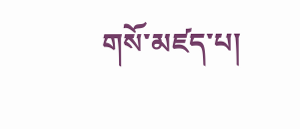གསོ་མཛད་པ།